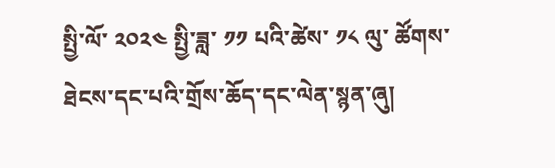སྤྱི་ལོ་ ༢༠༢༤ སྤྱི་ཟླ་ ༡༡ པའི་ཚེས་ ༡༨ ལུ་ ཚོགས་ཐེངས་དང་པའི་གྲོས་ཆོད་དང་ལེན་སྙན་ཞུ།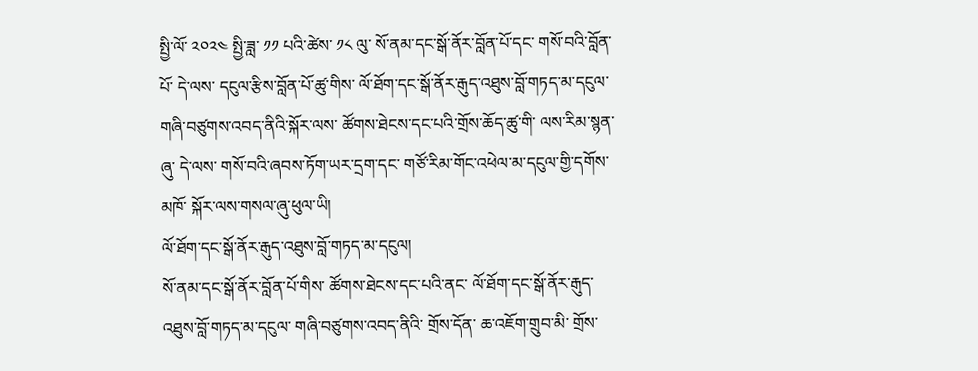སྤྱི་ལོ་ ༢༠༢༤ སྤྱི་ཟླ་ ༡༡ པའི་ཚེས་ ༡༨ ལུ་ སོ་ནམ་དང་སྒོ་ནོར་བློན་པོ་དང་ གསོ་བའི་བློན་པོ་ དེ་ལས་ དངུལ་རྩིས་བློན་པོ་ཚུ་གིས་ ལོ་ཐོག་དང་སྒོ་ནོར་རྒུད་འཐུས་བློ་གཏད་མ་དངུལ་ གཞི་བཙུགས་འབད་ནིའི་སྐོར་ལས་ ཚོགས་ཐེངས་དང་པའི་གྲོས་ཆོད་ཚུ་གི་ ལས་རིམ་སྙན་ཞུ་ དེ་ལས་ གསོ་བའི་ཞབས་ཏོག་ཡར་དྲག་དང་ གཙོ་རིམ་གོང་འཕེལ་མ་དངུལ་གྱི་དགོས་མཁོ་ སྐོར་ལས་གསལ་ཞུ་ཕུལ་ཡི།
ལོ་ཐོག་དང་སྒོ་ནོར་རྒུད་འཐུས་བློ་གཏད་མ་དངུལ།
སོ་ནམ་དང་སྒོ་ནོར་བློན་པོ་གིས་ ཚོགས་ཐེངས་དང་པའི་ནང་ ལོ་ཐོག་དང་སྒོ་ནོར་རྒུད་འཐུས་བློ་གཏད་མ་དངུལ་ གཞི་བཙུགས་འབད་ནིའི་ གྲོས་དོན་ ཆ་འཇོག་གྲུབ་མི་ གྲོས་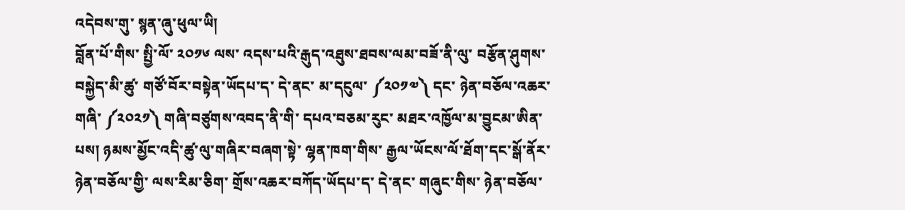འདེབས་གུ་ སྙན་ཞུ་ཕུལ་ཡི།
བློན་པོ་གིས་ སྤྱི་ལོ་ ༢༠༡༦ ལས་ འདས་པའི་རྒུད་འཐུས་ཐབས་ལམ་བཟོ་ནི་ལུ་ བརྩོན་ཤུགས་བསྐྱེད་མི་ཚུ་ གཙོ་བོར་བསྟེན་ཡོདཔ་ད་ དེ་ནང་ མ་དངུལ་ ༼༢༠༡༧༽ དང་ ཉེན་བཅོལ་འཆར་གཞི་ ༼༢༠༢༡༽ གཞི་བཙུགས་འབད་ནི་གི་ དཔའ་བཅམ་རུང་ མཐར་འཁྱོལ་མ་བྱུངམ་ཨིན་པས། ཉམས་མྱོང་འདི་ཚུ་ལུ་གཞིར་བཞག་སྟེ་ ལྷན་ཁག་གིས་ རྒྱལ་ཡོངས་ལོ་ཐོག་དང་སྒོ་ནོར་ཉེན་བཅོལ་གྱི་ ལས་རིམ་ཅིག་ གྲོས་འཆར་བཀོད་ཡོདཔ་ད་ དེ་ནང་ གཞུང་གིས་ ཉེན་བཅོལ་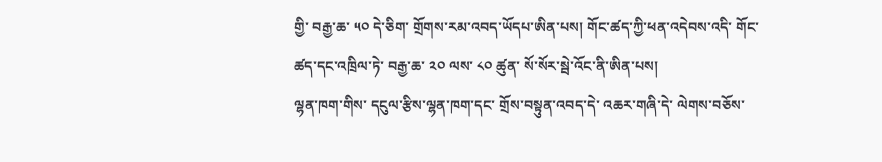གྱི་ བརྒྱ་ཆ་ ༥༠ དེ་ཅིག་ གྲོགས་རམ་འབད་ཡོདཔ་ཨིན་པས། གོང་ཚད་ཀྱི་ཕན་འདེབས་འདི་ གོང་ཚད་དང་འཁྲིལ་ཏེ་ བརྒྱ་ཆ་ ༢༠ ལས་ ༨༠ ཚུན་ སོ་སོར་སྦེ་འོང་ནི་ཨིན་པས།
ལྷན་ཁག་གིས་ དངུལ་རྩིས་ལྷན་ཁག་དང་ གྲོས་བསྟུན་འབད་དེ་ འཆར་གཞི་དེ་ ལེགས་བཅོས་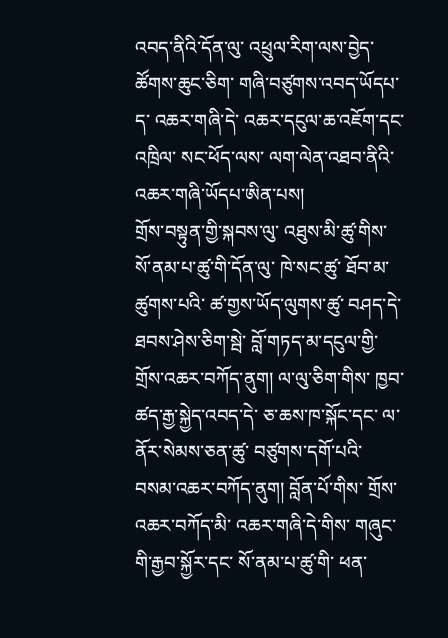འབད་ནིའི་དོན་ལུ་ འཕྲུལ་རིག་ལས་བྱེད་ཚོགས་ཆུང་ཅིག་ གཞི་བཙུགས་འབད་ཡོདཔ་ད་ འཆར་གཞི་དེ་ འཆར་དངུལ་ཆ་འཇོག་དང་འཁྲིལ་ སང་ཕོད་ལས་ ལག་ལེན་འཐབ་ནིའི་ འཆར་གཞི་ཡོདཔ་ཨིན་པས།
གྲོས་བསྟུན་གྱི་སྐབས་ལུ་ འཐུས་མི་ཚུ་གིས་ སོ་ནམ་པ་ཚུ་གི་དོན་ལུ་ ཁེ་སང་ཚུ་ ཐོབ་མ་ཚུགས་པའི་ ཚ་གྱས་ཡོད་ལུགས་ཚུ་ བཤད་དེ་ ཐབས་ཤེས་ཅིག་སྦེ་ བློ་གཏད་མ་དངུལ་གྱི་ གྲོས་འཆར་བཀོད་ནུག། ལ་ལུ་ཅིག་གིས་ ཁྱབ་ཚད་རྒྱ་སྐྱེད་འབད་དེ་ ཅ་ཆས་ཁ་སྐོང་དང་ ལ་ནོར་སེམས་ཅན་ཚུ་ བཙུགས་དགོ་པའི་ བསམ་འཆར་བཀོད་ནུག། བློན་པོ་གིས་ གྲོས་འཆར་བཀོད་མི་ འཆར་གཞི་དེ་གིས་ གཞུང་གི་རྒྱབ་སྐྱོར་དང་ སོ་ནམ་པ་ཚུ་གི་ ཕན་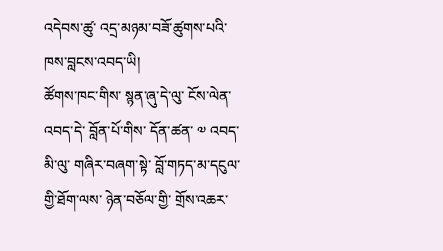འདེབས་ཚུ་ འདྲ་མཉམ་བཟོ་ཚུགས་པའི་ ཁས་བླངས་འབད་ཡི།
ཚོགས་ཁང་གིས་ སྙན་ཞུ་དེ་ལུ་ ངོས་ལེན་འབད་དེ་ བློན་པོ་གིས་ དོན་ཚན་ ༧ འབད་མི་ལུ་ གཞིར་བཞག་སྟེ་ བློ་གཏད་མ་དངུལ་གྱི་ཐོག་ལས་ ཉེན་བཅོལ་གྱི་ གྲོས་འཆར་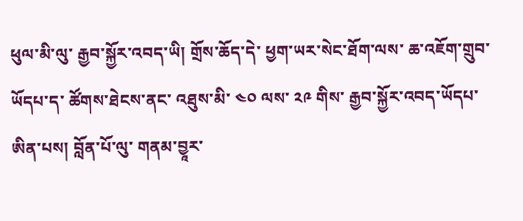ཕུལ་མི་ལུ་ རྒྱབ་སྐྱོར་འབད་ཡི། གྲོས་ཆོད་དེ་ ཕྱག་ཡར་སེང་ཐོག་ལས་ ཆ་འཇོག་གྲུབ་ཡོདཔ་ད་ ཚོགས་ཐེངས་ནང་ འཐུས་མི་ ༤༠ ལས་ ༢༩ གིས་ རྒྱབ་སྐྱོར་འབད་ཡོདཔ་ཨིན་པས། བློན་པོ་ལུ་ གནམ་བྱཱར་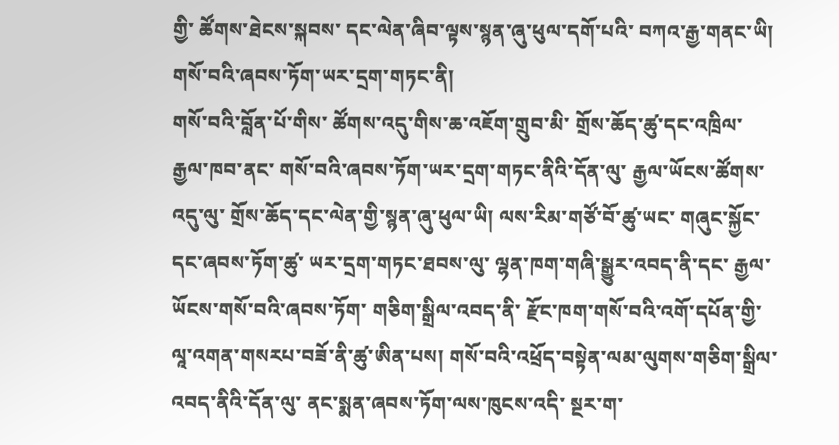གྱི་ ཚོགས་ཐེངས་སྐབས་ དང་ལེན་ཞིབ་ལྟས་སྙན་ཞུ་ཕུལ་དགོ་པའི་ བཀའ་རྒྱ་གནང་ཡི།
གསོ་བའི་ཞབས་ཏོག་ཡར་དྲག་གཏང་ནི།
གསོ་བའི་བློན་པོ་གིས་ ཚོགས་འདུ་གིས་ཆ་འཇོག་གྲུབ་མི་ གྲོས་ཆོད་ཚུ་དང་འཁྲིལ་ རྒྱལ་ཁབ་ནང་ གསོ་བའི་ཞབས་ཏོག་ཡར་དྲག་གཏང་ནིའི་དོན་ལུ་ རྒྱལ་ཡོངས་ཚོགས་འདུ་ལུ་ གྲོས་ཆོད་དང་ལེན་གྱི་སྙན་ཞུ་ཕུལ་ཡི། ལས་རིམ་གཙོ་བོ་ཚུ་ཡང་ གཞུང་སྐྱོང་དང་ཞབས་ཏོག་ཚུ་ ཡར་དྲག་གཏང་ཐབས་ལུ་ ལྷན་ཁག་གཞི་སྒྱུར་འབད་ནི་དང་ རྒྱལ་ཡོངས་གསོ་བའི་ཞབས་ཏོག་ གཅིག་སྒྲིལ་འབད་ནི་ རྫོང་ཁག་གསོ་བའི་འགོ་དཔོན་གྱི་ ལཱ་འགན་གསརཔ་བཟོ་ནི་ཚུ་ཨིན་པས། གསོ་བའི་འཕྲོད་བསྟེན་ལམ་ལུགས་གཅིག་སྒྲིལ་འབད་ནིའི་དོན་ལུ་ ནང་སྨན་ཞབས་ཏོག་ལས་ཁུངས་འདི་ སྔར་ག་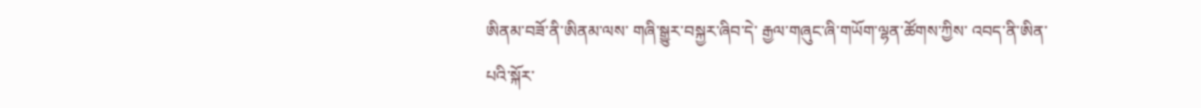ཨིནམ་བཟོ་ནི་ཨིནམ་ལས་ གཞི་སྒྱུར་བསྐྱར་ཞིབ་དེ་ རྒྱལ་གཞུང་ཞི་གཡོག་ལྷན་ཚོགས་ཀྱིས་ འབད་ནི་ཨིན་པའི་སྐོར་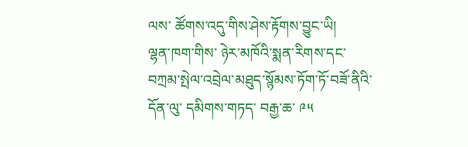ལས་ ཚོགས་འདུ་གིས་ཤེས་རྟོགས་བྱུང་ཡི།
ལྷན་ཁག་གིས་ ཉེར་མཁོའི་སྨན་རིགས་དང་ བཀྲམ་སྤེལ་འབྲེལ་མཐུད་སྙོམས་ཏོག་ཏོ་བཟོ་ནིའི་དོན་ལུ་ དམིགས་གཏད་ བརྒྱ་ཆ་ ༩༥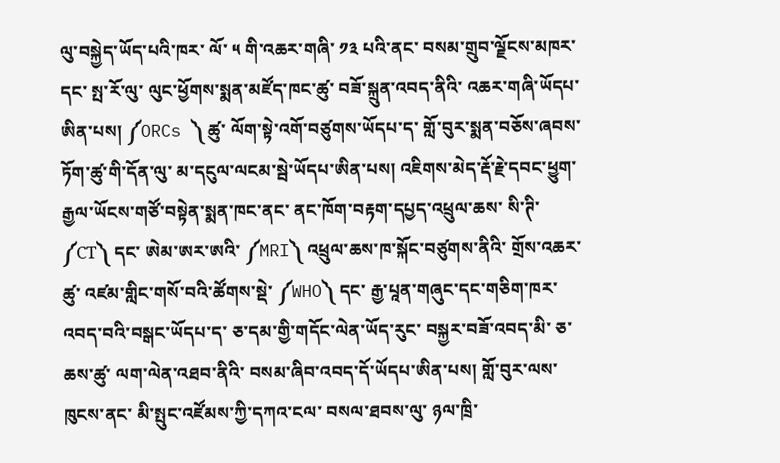ལུ་བསྐྱེད་ཡོད་པའི་ཁར་ ལོ་ ༥ གི་འཆར་གཞི་ ༡༣ པའི་ནང་ བསམ་གྲུབ་ལྗོངས་མཁར་དང་ སྤ་རོ་ལུ་ ལུང་ཕྱོགས་སྨན་མཛོད་ཁང་ཚུ་ བཟོ་སྐྲུན་འབད་ནིའི་ འཆར་གཞི་ཡོདཔ་ཨིན་པས། ༼ORCs ༽ ཚུ་ ལོག་སྟེ་འགོ་བཙུགས་ཡོདཔ་ད་ གློ་བུར་སྨན་བཅོས་ཞབས་ཏོག་ཚུ་གི་དོན་ལུ་ མ་དངུལ་ལངམ་སྦེ་ཡོདཔ་ཨིན་པས། འཇིགས་མེད་རྡོ་རྗེ་དབང་ཕྱུག་རྒྱལ་ཡོངས་གཙོ་བསྟེན་སྨན་ཁང་ནང་ ནང་ཁོག་བརྟག་དཔྱད་འཕྲུལ་ཆས་ སི་ཊི་ ༼CT༽ དང་ ཨེམ་ཨར་ཨའི་ ༼MRI༽ འཕྲུལ་ཆས་ཁ་སྐོང་བཙུགས་ནིའི་ གྲོས་འཆར་ཚུ་ འཛམ་གླིང་གསོ་བའི་ཚོགས་སྡེ་ ༼WHO༽ དང་ རྒྱ་པཱན་གཞུང་དང་གཅིག་ཁར་ འབད་བའི་བསྒང་ཡོདཔ་ད་ ཅ་དམ་གྱི་གདོང་ལེན་ཡོད་རུང་ བསྐྱར་བཟོ་འབད་མི་ ཅ་ཆས་ཚུ་ ལག་ལེན་འཐབ་ནིའི་ བསམ་ཞིབ་འབད་དོ་ཡོདཔ་ཨིན་པས། གློ་བུར་ལས་ཁུངས་ནང་ མི་སྤུང་འཛོམས་ཀྱི་དཀའ་ངལ་ བསལ་ཐབས་ལུ་ ཉལ་ཁྲི་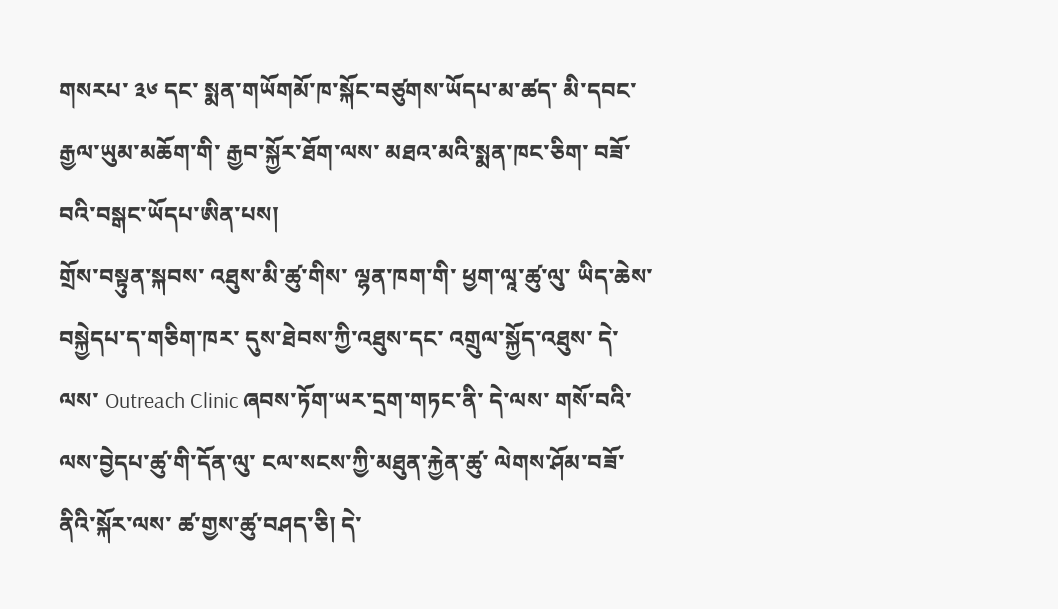གསརཔ་ ༣༦ དང་ སྨན་གཡོགམོ་ཁ་སྐོང་བཙུགས་ཡོདཔ་མ་ཚད་ མི་དབང་རྒྱལ་ཡུམ་མཆོག་གི་ རྒྱབ་སྐྱོར་ཐོག་ལས་ མཐའ་མའི་སྨན་ཁང་ཅིག་ བཟོ་བའི་བསྒང་ཡོདཔ་ཨིན་པས།
གྲོས་བསྟུན་སྐབས་ འཐུས་མི་ཚུ་གིས་ ལྷན་ཁག་གི་ ཕྱག་ལཱ་ཚུ་ལུ་ ཡིད་ཆེས་བསྐྱེདཔ་ད་གཅིག་ཁར་ དུས་ཐེབས་ཀྱི་འཐུས་དང་ འགྲུལ་སྐྱོད་འཐུས་ དེ་ལས་ Outreach Clinic ཞབས་ཏོག་ཡར་དྲག་གཏང་ནི་ དེ་ལས་ གསོ་བའི་ལས་བྱེདཔ་ཚུ་གི་དོན་ལུ་ ངལ་སངས་ཀྱི་མཐུན་རྐྱེན་ཚུ་ ལེགས་ཤོམ་བཟོ་ནིའི་སྐོར་ལས་ ཚ་གྱས་ཚུ་བཤད་ཅི། དེ་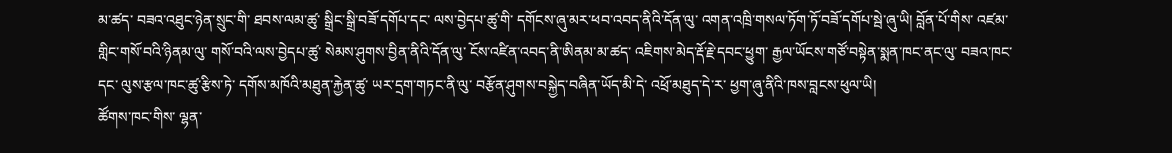མ་ཚད་ བཟའ་འཐུང་ཉེན་སྲུང་གི་ ཐབས་ལམ་ཚུ་ སྒྲིང་སྒྲི་བཟོ་དགོཔ་དང་ ལས་བྱེདཔ་ཚུ་གི་ དགོངས་ཞུ་མར་ཕབ་འབད་ནིའི་དོན་ལུ་ འགན་འཁྲི་གསལ་ཏོག་ཏོ་བཟོ་དགོཔ་སྦེ་ཞུ་ཡི། བློན་པོ་གིས་ འཛམ་གླིང་གསོ་བའི་ཉིནམ་ལུ་ གསོ་བའི་ལས་བྱེདཔ་ཚུ་ སེམས་ཤུགས་བྱིན་ནིའི་དོན་ལུ་ ངོས་འཛིན་འབད་ནི་ཨིནམ་མ་ཚད་ འཇིགས་མེད་རྡོ་རྗེ་དབང་ཕྱུག་ རྒྱལ་ཡོངས་གཙོ་བསྟེན་སྨན་ཁང་ནང་ལུ་ བཟའ་ཁང་དང་ ལུས་རྩལ་ཁང་ཚུ་རྩིས་ཏེ་ དགོས་མཁོའི་མཐུན་རྐྱེན་ཚུ་ ཡར་དྲག་གཏང་ནི་ལུ་ བརྩོན་ཤུགས་བསྐྱེད་བཞིན་ཡོད་མི་དེ་ འཕྲོ་མཐུད་དེ་ར་ ཕྱག་ཞུ་ནིའི་ཁས་བླངས་ཕུལ་ཡི།
ཚོགས་ཁང་གིས་ ལྷན་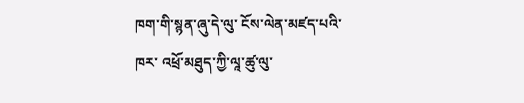ཁག་གི་སྙན་ཞུ་དེ་ལུ་ ངོས་ལེན་མཛད་པའི་ཁར་ འཕྲོ་མཐུད་ཀྱི་ལཱ་ཚུ་ལུ་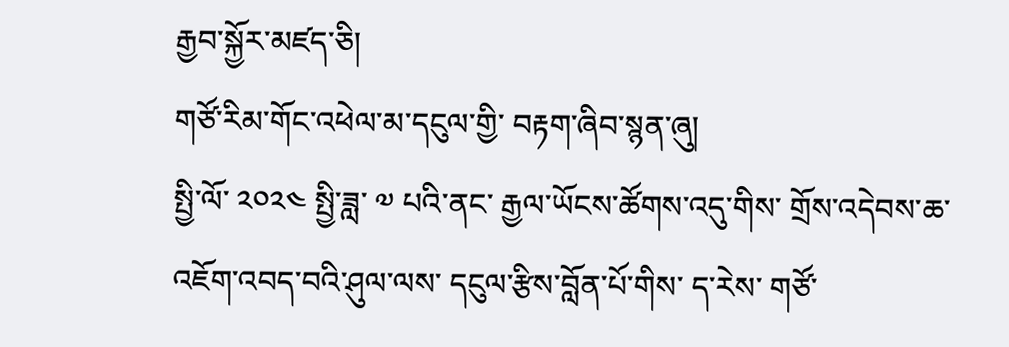རྒྱབ་སྐྱོར་མཛད་ཅི།
གཙོ་རིམ་གོང་འཕེལ་མ་དངུལ་གྱི་ བརྟག་ཞིབ་སྙན་ཞུ།
སྤྱི་ལོ་ ༢༠༢༤ སྤྱི་ཟླ་ ༧ པའི་ནང་ རྒྱལ་ཡོངས་ཚོགས་འདུ་གིས་ གྲོས་འདེབས་ཆ་འཇོག་འབད་བའི་ཤུལ་ལས་ དངུལ་རྩིས་བློན་པོ་གིས་ ད་རེས་ གཙོ་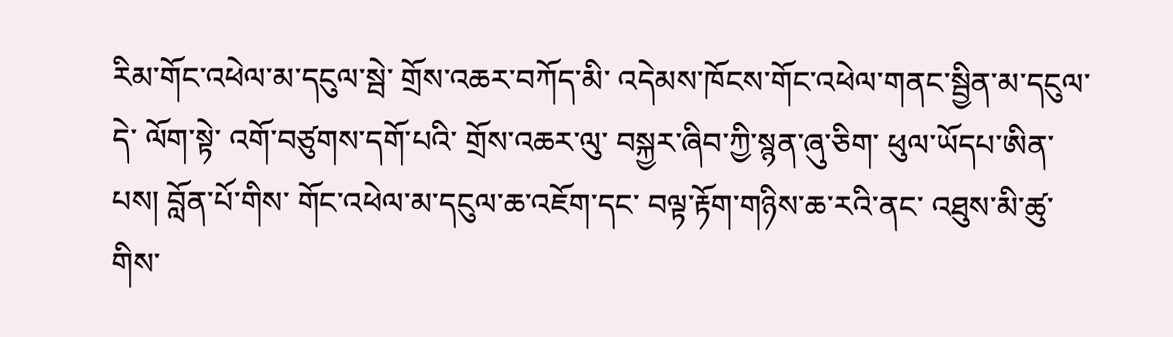རིམ་གོང་འཕེལ་མ་དངུལ་སྦེ་ གྲོས་འཆར་བཀོད་མི་ འདེམས་ཁོངས་གོང་འཕེལ་གནང་སྦྱིན་མ་དངུལ་དེ་ ལོག་སྟེ་ འགོ་བཙུགས་དགོ་པའི་ གྲོས་འཆར་ལུ་ བསྐྱར་ཞིབ་ཀྱི་སྙན་ཞུ་ཅིག་ ཕུལ་ཡོདཔ་ཨིན་པས། བློན་པོ་གིས་ གོང་འཕེལ་མ་དངུལ་ཆ་འཇོག་དང་ བལྟ་རྟོག་གཉིས་ཆ་རའི་ནང་ འཐུས་མི་ཚུ་གིས་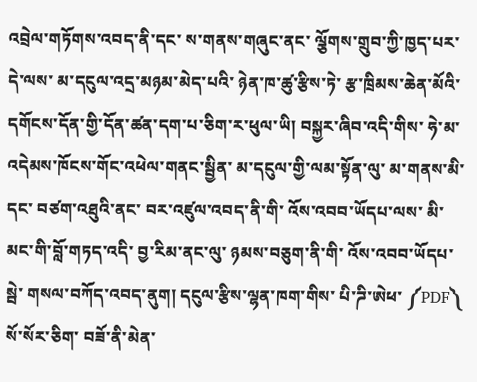འབྲེལ་གཏོགས་འབད་ནི་དང་ ས་གནས་གཞུང་ནང་ ལྕོགས་གྲུབ་ཀྱི་ཁྱད་པར་ དེ་ལས་ མ་དངུལ་འདྲ་མཉམ་མེད་པའི་ ཉེན་ཁ་ཚུ་རྩིས་ཏེ་ རྩ་ཁྲིམས་ཆེན་མོའི་ དགོངས་དོན་གྱི་དོན་ཚན་དག་པ་ཅིག་ར་ཕུལ་ཡི། བསྐྱར་ཞིབ་འདི་གིས་ ཧེ་མ་ འདེམས་ཁོངས་གོང་འཕེལ་གནང་སྦྱིན་ མ་དངུལ་གྱི་ལམ་སྟོན་ལུ་ མ་གནས་མི་དང་ བཙག་འཐུའི་ནང་ བར་འཛུལ་འབད་ནི་གི་ འོས་འབབ་ཡོདཔ་ལས་ མི་མང་གི་བློ་གཏད་འདི་ བྱ་རིམ་ནང་ལུ་ ཉམས་བཅུག་ནི་གི་ འོས་འབབ་ཡོདཔ་སྦེ་ གསལ་བཀོད་འབད་ནུག། དངུལ་རྩིས་ལྷན་ཁག་གིས་ པི་ཌི་ཨེཕ་ ༼PDF༽ སོ་སོར་ཅིག་ བཟོ་ནི་མེན་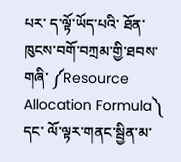པར་ ད་ལྟོ་ཡོད་པའི་ ཐོན་ཁུངས་བགོ་བཀྲམ་གྱི་ཐབས་གཞི་ ༼Resource Allocation Formula༽ དང་ ལོ་ལྟར་གནང་སྦྱིན་མ་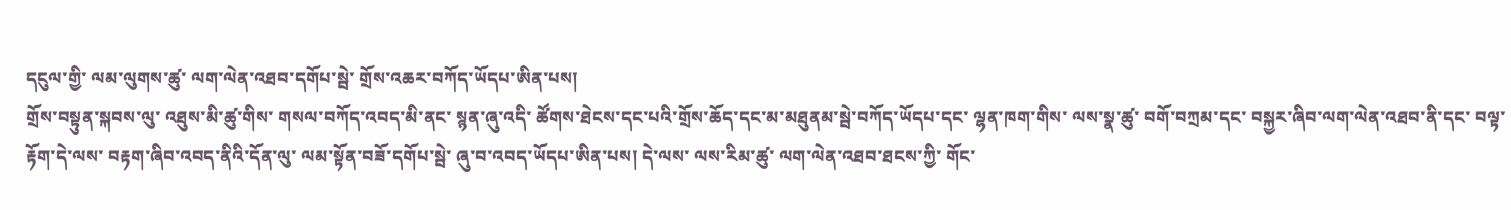དངུལ་གྱི་ ལམ་ལུགས་ཚུ་ ལག་ལེན་འཐབ་དགོཔ་སྦེ་ གྲོས་འཆར་བཀོད་ཡོདཔ་ཨིན་པས།
གྲོས་བསྟུན་སྐབས་ལུ་ འཐུས་མི་ཚུ་གིས་ གསལ་བཀོད་འབད་མི་ནང་ སྙན་ཞུ་འདི་ ཚོགས་ཐེངས་དང་པའི་གྲོས་ཆོད་དང་མ་མཐུནམ་སྦེ་བཀོད་ཡོདཔ་དང་ ལྷན་ཁག་གིས་ ལས་སྣ་ཚུ་ བགོ་བཀྲམ་དང་ བསྐྱར་ཞིབ་ལག་ལེན་འཐབ་ནི་དང་ བལྟ་རྟོག་དེ་ལས་ བརྟག་ཞིབ་འབད་ནིའི་དོན་ལུ་ ལམ་སྟོན་བཟོ་དགོཔ་སྦེ་ ཞུ་བ་འབད་ཡོདཔ་ཨིན་པས། དེ་ལས་ ལས་རིམ་ཚུ་ ལག་ལེན་འཐབ་ཐངས་ཀྱི་ གོང་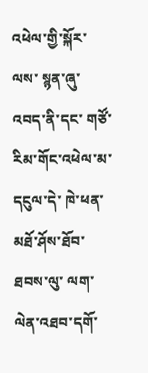འཕེལ་གྱི་སྐོར་ལས་ སྙན་ཞུ་འབད་ནི་དང་ གཙོ་རིམ་གོང་འཕེལ་མ་དངུལ་དེ་ ཁེ་ཕན་མཐོ་ཤོས་ཐོབ་ཐབས་ལུ་ ལག་ལེན་འཐབ་དགོ་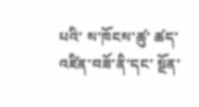པའི་ ས་ཁོངས་ཚུ་ ཚད་འཛིན་བཟོ་ནི་དང་ སྔོན་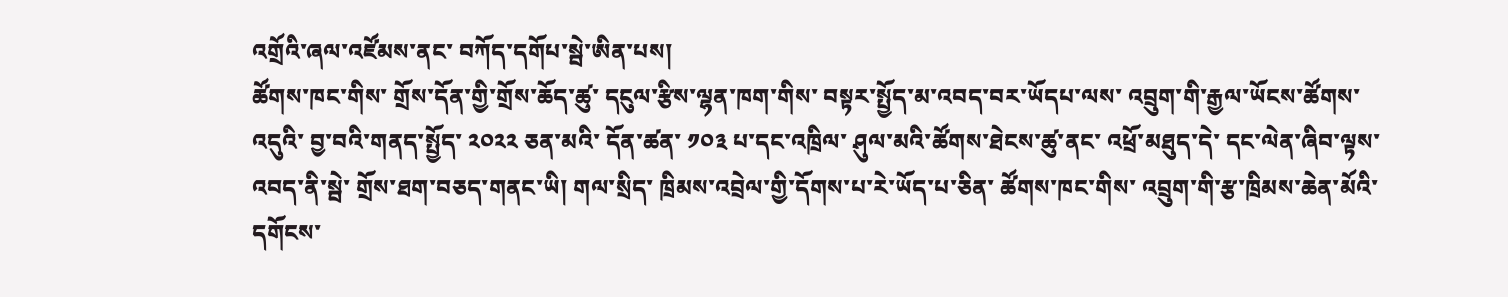འགྲོའི་ཞལ་འཛོམས་ནང་ བཀོད་དགོཔ་སྦེ་ཨིན་པས།
ཚོགས་ཁང་གིས་ གྲོས་དོན་གྱི་གྲོས་ཆོད་ཚུ་ དངུལ་རྩིས་ལྷན་ཁག་གིས་ བསྟར་སྤྱོད་མ་འབད་བར་ཡོདཔ་ལས་ འབྲུག་གི་རྒྱལ་ཡོངས་ཚོགས་འདུའི་ བྱ་བའི་གནད་སྤྱོད་ ༢༠༢༢ ཅན་མའི་ དོན་ཚན་ ༡༠༣ པ་དང་འཁྲིལ་ ཤུལ་མའི་ཚོགས་ཐེངས་ཚུ་ནང་ འཕྲོ་མཐུད་དེ་ དང་ལེན་ཞིབ་ལྟས་འབད་ནི་སྦེ་ གྲོས་ཐག་བཅད་གནང་ཡི། གལ་སྲིད་ ཁྲིམས་འབྲེལ་གྱི་དོགས་པ་རེ་ཡོད་པ་ཅིན་ ཚོགས་ཁང་གིས་ འབྲུག་གི་རྩ་ཁྲིམས་ཆེན་མོའི་དགོངས་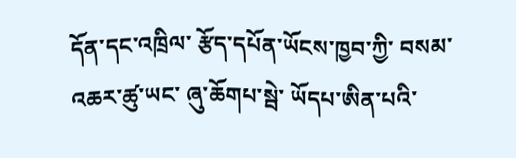དོན་དང་འཁྲིལ་ རྩོད་དཔོན་ཡོངས་ཁྱབ་ཀྱི་ བསམ་འཆར་ཚུ་ཡང་ ཞུ་ཆོགཔ་སྦེ་ ཡོདཔ་ཨིན་པའི་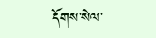དོགས་སེལ་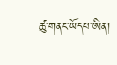ཚུ་གནང་ཡོདཔ་ཨིན།